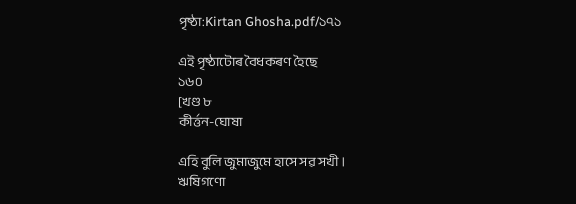পৃষ্ঠা:Kirtan Ghosha.pdf/১৭১

এই পৃষ্ঠাটোৰ বৈধকৰণ হৈছে
১৬০
[খণ্ড ৮
কীৰ্ত্তন-ঘোষা

এহি বুলি জুমাজুমে হাসে সৱ সখী।
ঋষিগণো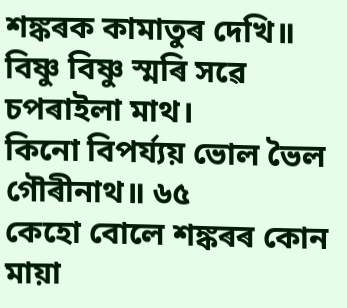শঙ্কৰক কামাতুৰ দেখি॥
বিষ্ণু বিষ্ণু স্মৰি সৱে চপৰাইলা মাথ।
কিনো বিপৰ্য্যয় ভোল ভৈল গৌৰীনাথ॥ ৬৫
কেহো বোলে শঙ্কৰৰ কোন মায়া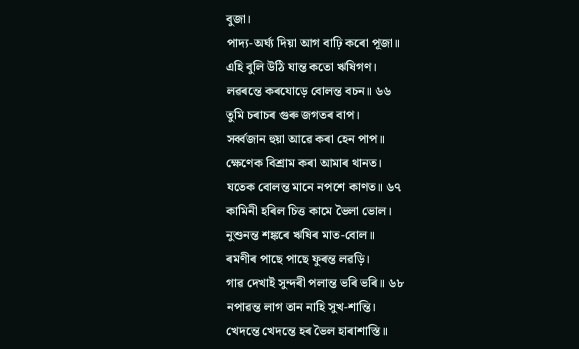বুজা।
পাদ্য-অৰ্ঘ্য দিয়া আগ বাঢ়ি কৰো পূজা॥
এহি বুলি উঠি যান্ত কতো ঋষিগণ।
লৱৰন্তে কৰযোড়ে বোলন্ত বচন॥ ৬৬
তুমি চৰাচৰ গুৰু জগতৰ বাপ।
সৰ্ব্বজান হুয়া আৱে কৰা হেন পাপ॥
ক্ষেণেক বিশ্ৰাম কৰা আমাৰ থানত।
যতেক বোলন্ত মানে নপশে কাণত॥ ৬৭
কামিনী হৰিল চিত্ত কামে ভৈলা ভোল।
নুশুনন্ত শঙ্কৰে ঋষিৰ মাত-বোল॥
ৰমণীৰ পাছে পাছে ফুৰন্ত লৱড়ি।
গাৱ দেখাই সুন্দৰী পলান্ত ভৰি ভৰি॥ ৬৮
নপাৱন্ত লাগ তান নাহি সুখ-শান্তি।
খেদন্তে খেদন্তে হৰ ভৈল হাৰাশাস্তি॥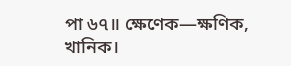পা ৬৭॥ ক্ষেণেক—ক্ষণিক, খানিক।